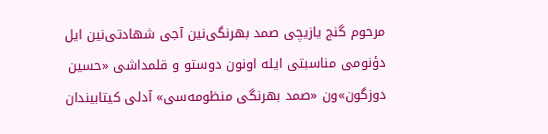مرحوم گنج یازیچی صمد بهرنگی‌نین آجی شهادتی‌نین ایل دؤنومی مناسبتی ایله اونون دوستو و قلمداشی «حسین دوزگون»ون «صمد بهرنگی منظومه‌سی» آدلی کیتابیندان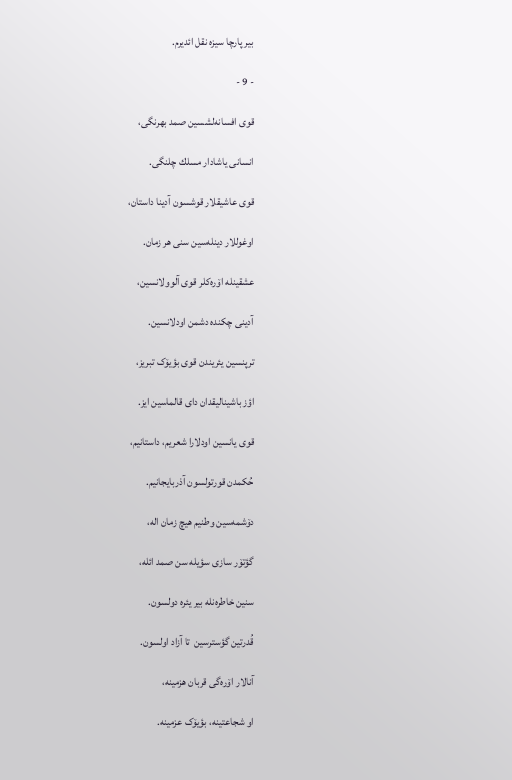بیر پارچا سیزه نقل ائدیرم.

- 9 -

قوی افسانه‌لشسین ‌صمد بهرنگی‌،

انسانی یاشادار مسلك چلنگی.

قوی عاشیقلار قوشسون آدینا داستان،

اوغوللار دینله‌سین سنی هر زمان.

عشقینله اۆره‌كلر قوی آلوولانسین،

آدینی چكنده دشمن اودلانسین.

ترپنسین یئریندن قوی بؤیۆک تبریز،

اؤز باشینالیقدان دای قالماسین ایز.

قوی یانسین اودلارا شعریم، داستانیم،

حُكمدن قورتولسون آذربایجانیم.

دۆشمه‌سین وطنیم هیچ زمان اله،

گؤتۆر سازی سؤیله سن صمد ائله،

سنین خاطره‌نله بیر یئره دولسون.

قُدرتین گؤسترسین  تا آزاد اولسون.

آنالار اۆره‌گی قربان هزمینه،

او شجاعتینه، بؤیۆک عزمینه.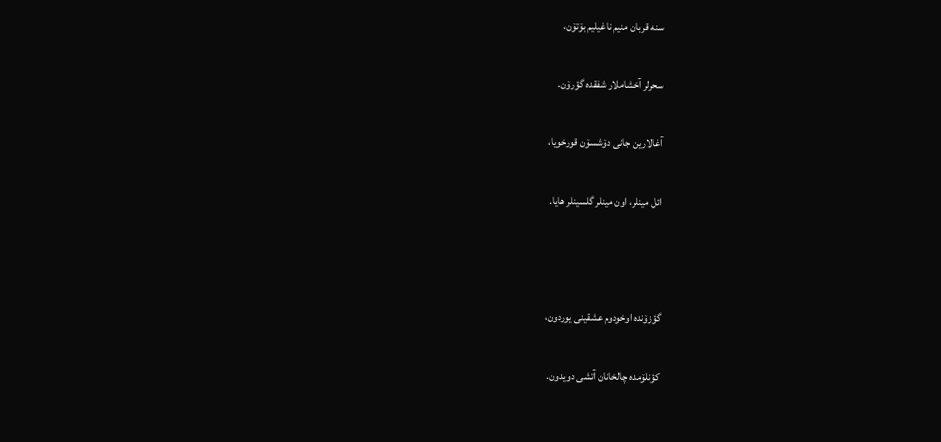سنه قربان منیم ناغیلیم بۆتۆن،

سحرلر آخشاملار شفقده گؤرۆن.

آغالارین جانی دۆشسۆن قورخویا،

ائل مینلر، اون مینلر گلسینلر هایا.



گؤزۆنده اوخودوم عشقینی یوردون،

كؤنلۆمده چالخانان آتشی دویدون.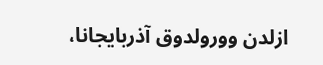ازلدن وورولدوق آذربایجانا،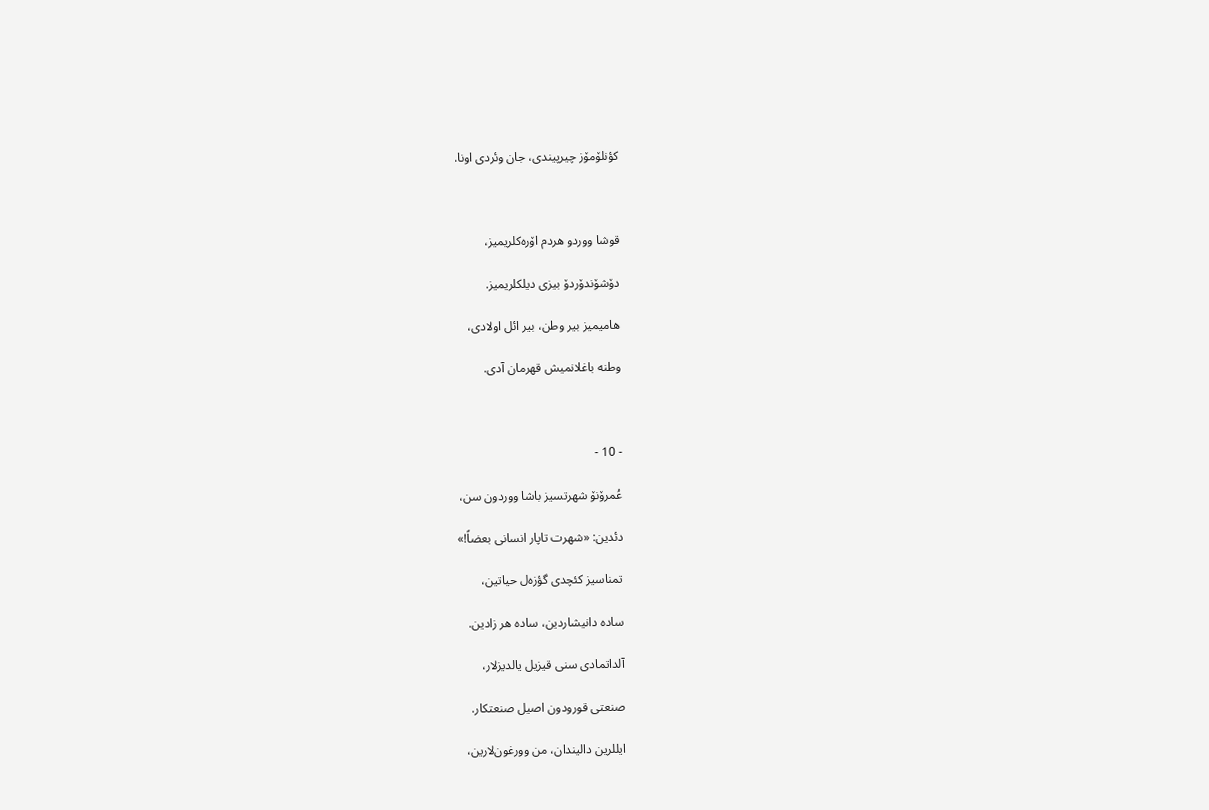كؤنلۆمۆز چیرپیندی، جان وئردی اونا.



قوشا ووردو هردم اۆره‌كلریمیز،

دۆشۆندۆردۆ بیزی دیلكلریمیز.

هامیمیز بیر وطن، بیر ائل اولادی،

وطنه باغلانمیش قهرمان آدی.



- 10 -

عُمرۆنۆ شهرتسیز باشا ووردون سن،

دئدین: «شهرت تاپار انسانی بعضاً!»

تمناسیز كئچدی گؤزه‌ل حیاتین،

ساده دانیشاردین، ساده هر زادین.

آلداتمادی سنی قیزیل یالدیزلار،

صنعتی قورودون اصیل صنعتكار.

ایللرین دالیندان، من ‌وورغون‌لارین،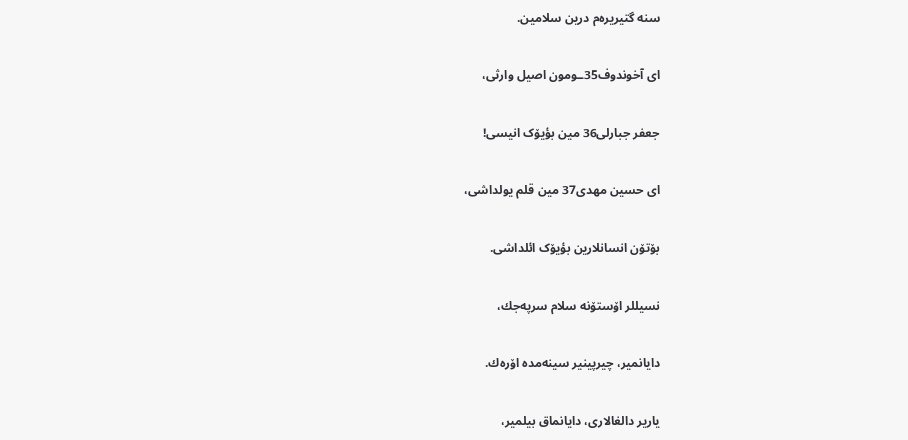سنه گتیریره‌م درین سلامین.

ای ‌آخوندوف35ـومون اصیل وارثی،

جعفر جبارلی‌36 مین بؤیۆک انیسی!

ای ‌حسین مهدی‌37 مین قلم یولداشی،

بۆتۆن انسانلارین بؤیۆک ائلداشی.

نسیللر اۆستۆنه سلام سرپه‌جك،

دایانمیر، چیرپینیر سینه‌مده اۆره‌ك.

یاریر دالغالاری، دایانماق بیلمیر،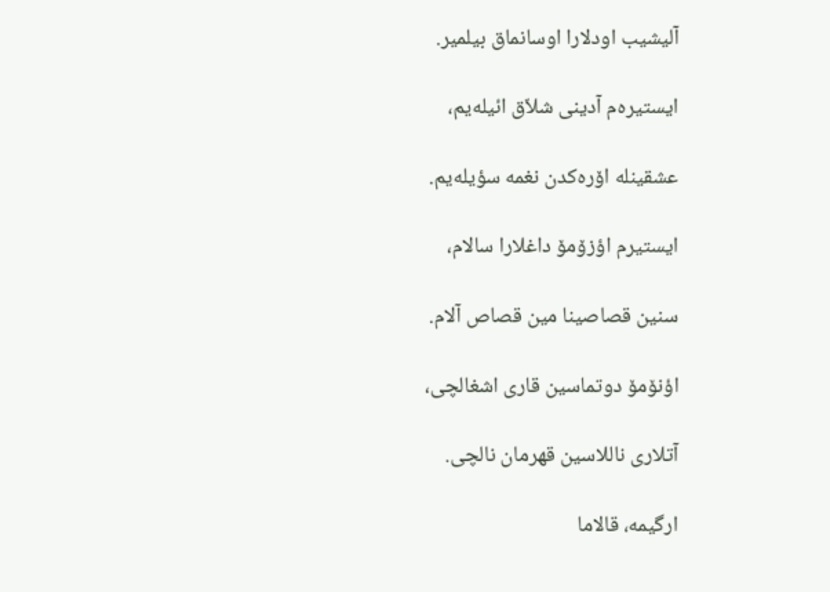آلیشیب اودلارا اوسانماق بیلمیر.

ایستیره‌م آدینی شلاّق ائیله‌یم،

عشقینله اۆره‌كدن نغمه سؤیله‌یم.

ایستیرم اؤزۆمۆ داغلارا سالام،

سنین قصاصینا مین قصاص آلام.

اؤنۆمۆ دوتماسین قاری اشغالچی،

آتلاری ناللاسین قهرمان نالچی.

ارگیمه، قالاما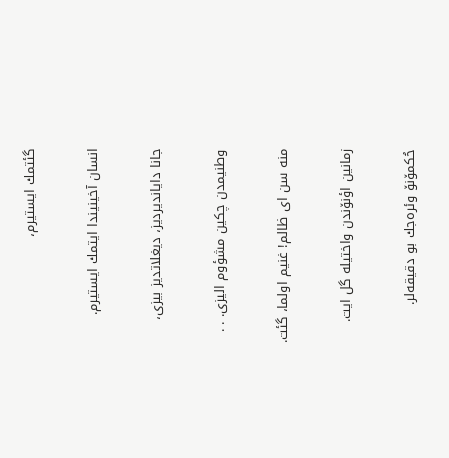گئتمك ایستیرم،

انسان آخینیندا ایتمك ایستیرم.

جانا دایاندیردیز، دیغلاتدیز بیزی،

وطنیمدن چكین مشؤوم الیزی. . .

منه سن ای ظالم! غنیم اولما، گئت.

زمانین اؤنۆندن واختیله گل ایت.

حُكمۆنۆ وئره‌جك بو دقیقه‌لر.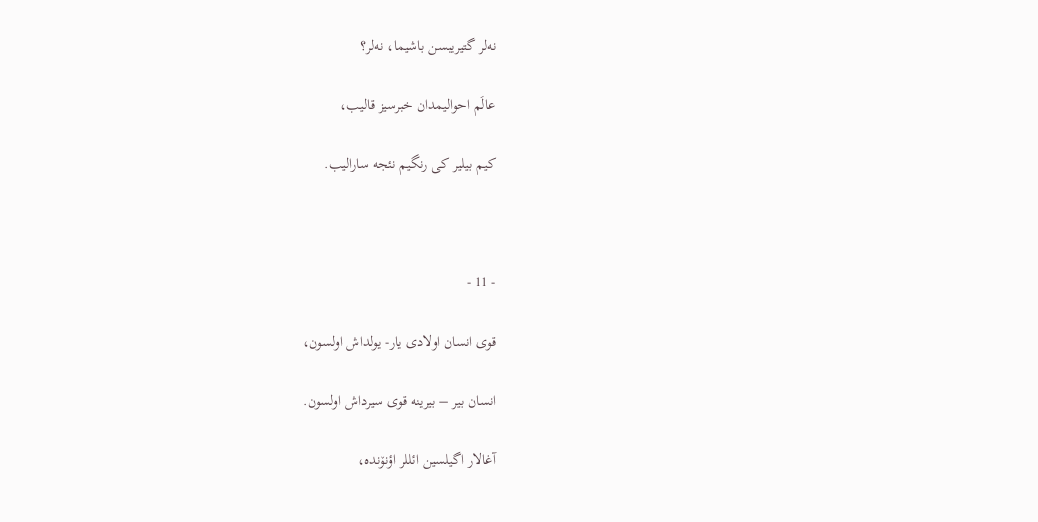نه‌لر گتیریبسن باشیما، نه‌لر؟

عالَم احوالیمدان خبرسیز قالیب،

كیم بیلیر كی رنگیم نئجه سارالیب.



- 11 -

قوی انسان اولادی یار- یولداش اولسون،

انسان بیر – بیرینه قوی سیرداش اولسون.

آغالار اگیلسین ائللر اؤنۆنده،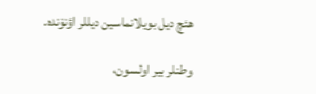هئچ دیل بویلانماسین دیللر اؤنۆنده.

وطنلر بیر اولسون،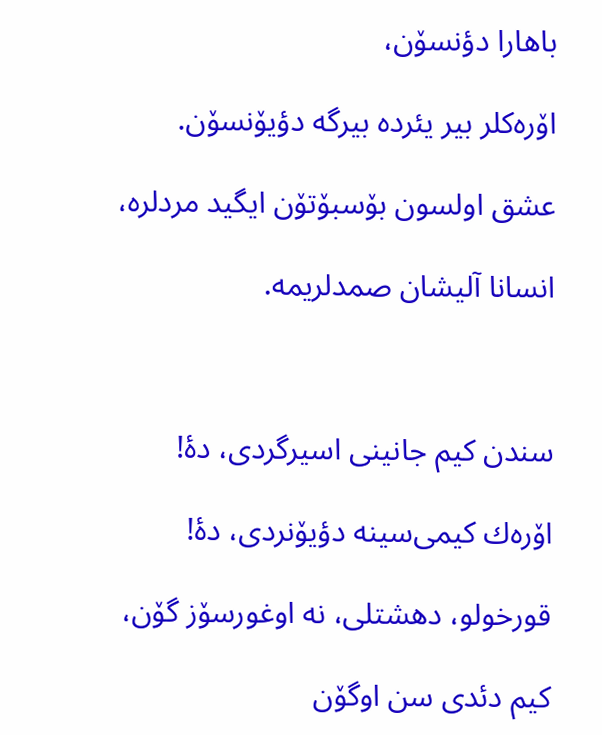باهارا دؤنسۆن‌‌‌،

اۆره‌كلر بیر یئرده بیرگه دؤیۆنسۆن.

عشق اولسون بۆسبۆتۆن ایگید مردلره،

انسانا آلیشان صمدلریمه.



سندن كیم جانینی اسیرگردی، دۀ!

اۆره‌ك كیمی‌سینه دؤیۆنردی، دۀ!

قورخولو، دهشتلی، نه اوغورسۆز گۆن،

كیم دئدی سن اوگۆن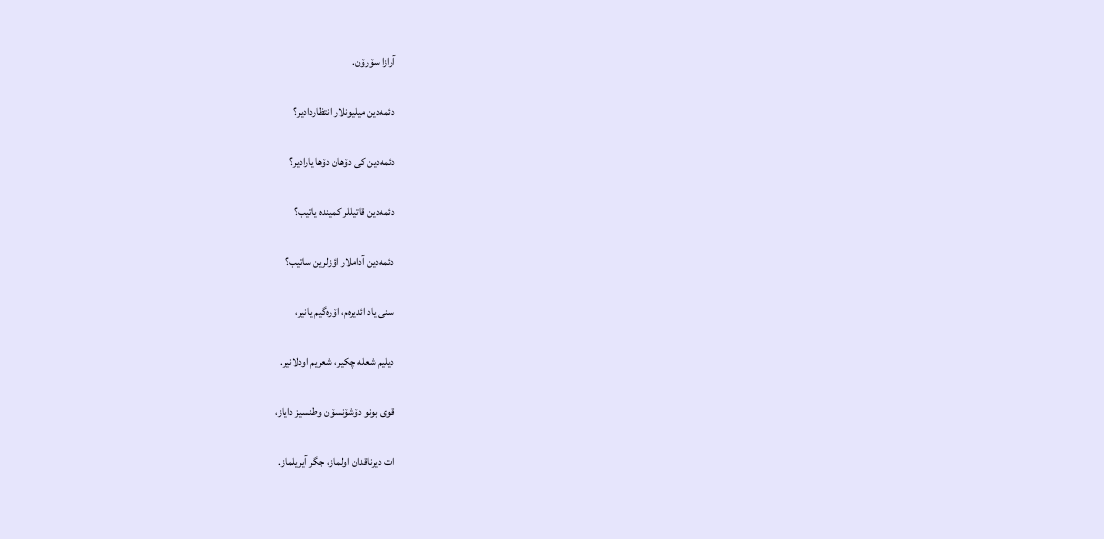آرازا سۆرۆن.

دئمه‌دین میلیونلار انتظاردادیر؟

دئمه‌دین كی دۆهان دۆها یارادیر؟

دئمه‌دین قاتیللر كمینده یاتیب؟

دئمه‌دین آداملار اؤزلرین ساتیب؟

سنی یاد ائدیره‌م، اۆره‌گیم یانیر،

دیلیم شعله چكیر، شعریم اودلانیر.

قوی بونو دۆشۆنسۆن وطنسیز دایاز،

ات دیرناقدان اولماز، جگر آیریلماز.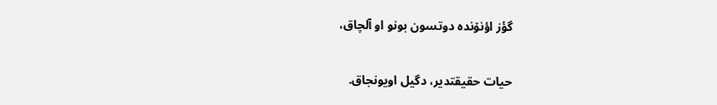گؤز اؤنۆنده دوتسون بونو او آلچاق،

حیات حقیقتدیر، دگیل اویونجاق.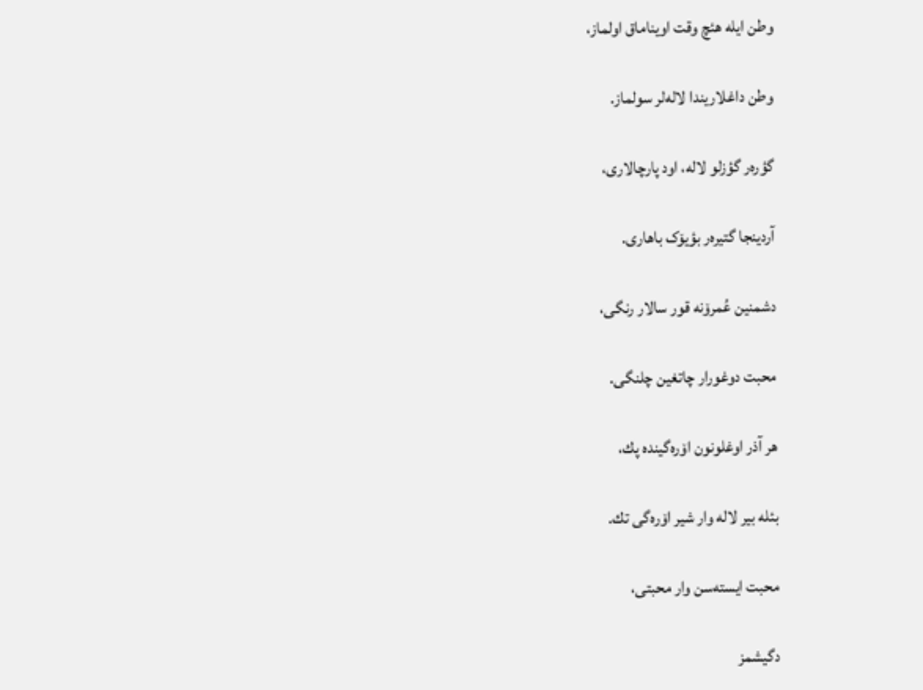وطن ایله هئچ وقت اویناماق اولماز،

وطن داغلاریندا لاله‌لر سولماز.

گؤره‌ر گؤزلو لاله، اود پارچالاری،

آردینجا گتیره‌ر بؤیۆک باهاری.

دشمنین عُمرۆنه قور سالار رنگی،

محبت دوغورار چاتغین چلنگی.

هر آذر اوغلونون اۆره‌گینده پك،

بئله بیر لاله وار شیر اۆره‌گی تك.

محبت ایسته‌سن وار محبتی،

دگیشمز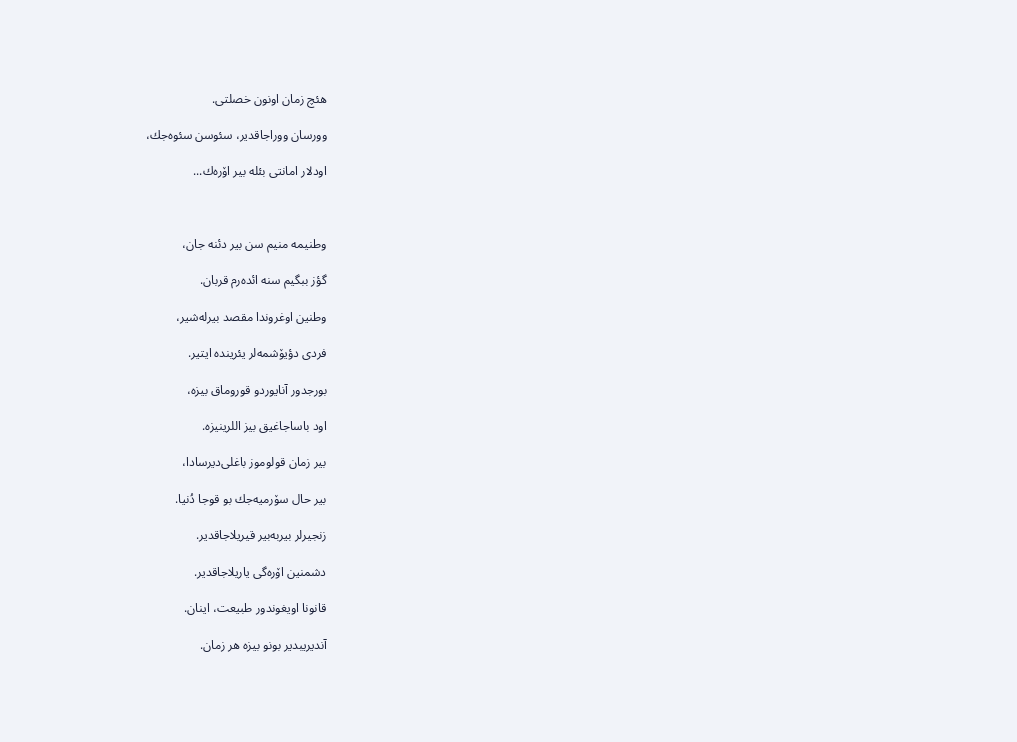هئچ زمان اونون خصلتی.

وورسان ووراجاقدیر، سئوسن سئوه‌جك،

اودلار امانتی بئله بیر اۆره‌ك...



وطنیمه منیم سن بیر دئنه جان،

گؤز ببگیم سنه ائده‌رم قربان.

وطنین اوغروندا مقصد بیرله‌شیر،

فردی دؤیۆشمه‌لر یئرینده‌ ایتیر.

بورجدور آنایوردو قوروماق بیزه،

اود باساجاغیق بیز اللرینیزه.

بیر زمان قولوموز باغلی‌دیرسادا،

بیر حال سۆرمیه‌جك بو قوجا دُنیا.

زنجیرلر بیربه‌بیر قیریلاجاقدیر.

دشمنین اۆره‌گی یاریلاجاقدیر.

قانونا اویغوندور طبیعت، اینان.

آندیریبدیر بونو بیزه هر زمان.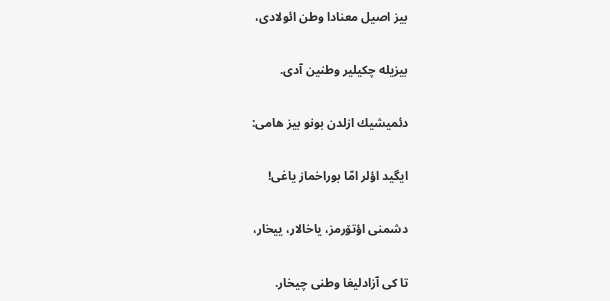بیز اصیل معنادا وطن ائولادی،

بیزیله چكیلیر وطنین آدی.

دئمیشیك ازلدن بونو بیز هامی:

ایگید اؤلر امّا بوراخماز یاغی!

دشمنی اؤتۆرمز، یاخالار، ییخار،

تا كی آزادلیغا وطنی چیخار.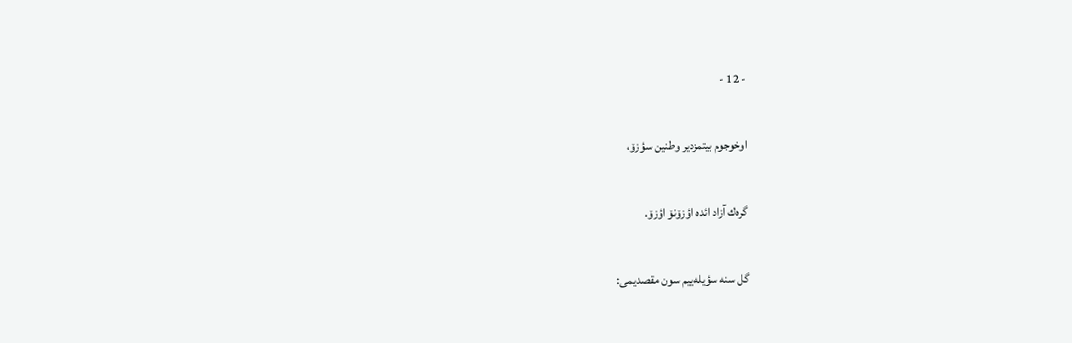- 12 -

اوخوجوم بیتمزدیر وطنین سؤزۆ،

گره‌ك آزاد ائده اؤزۆنۆ اؤزۆ.

گل سنه سؤیله‌ییم سون مقصدیمی: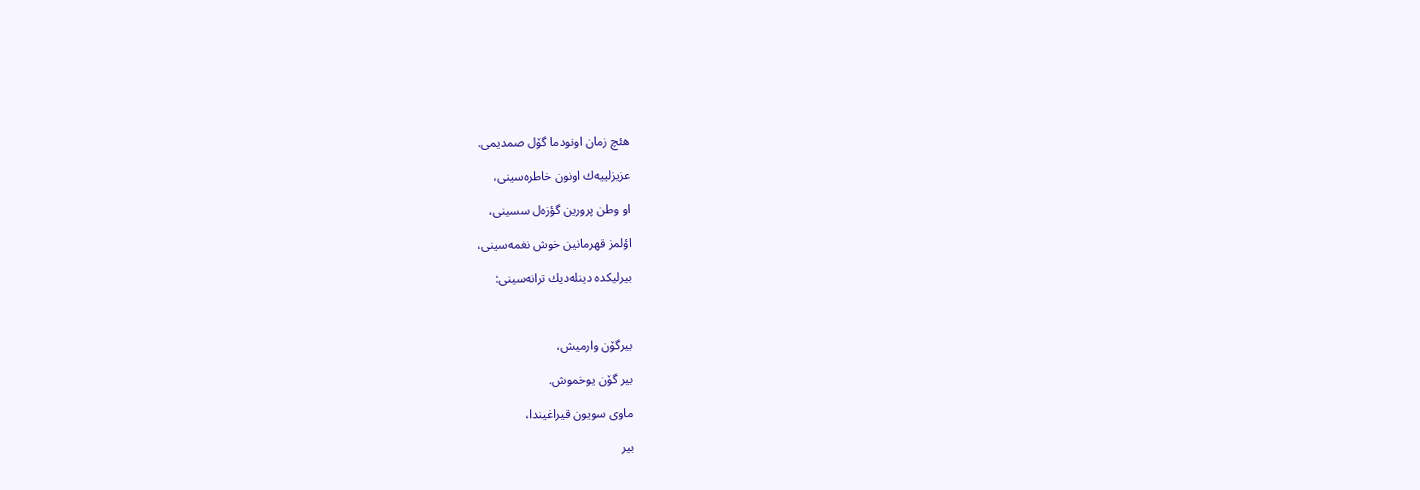هئچ زمان اونودما گۆل صمدیمی.

عزیزلییه‌ك اونون خاطره‌سینی،

او وطن پرورین گؤزه‌ل سسینی،

اؤلمز قهرمانین خوش نغمه‌سینی،

بیرلیكده دینله‌دیك ترانه‌سینی:



بیرگۆن وارمیش،

بیر گۆن یوخموش.

ماوی سویون قیراغیندا،

بیر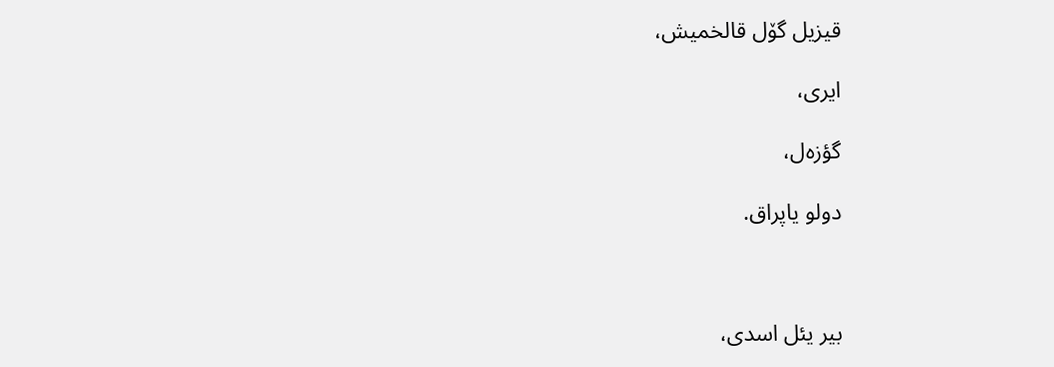قیزیل گۆل قالخمیش،

ایری،

گؤزه‌ل،

دولو یاپراق.



بیر یئل اسدی،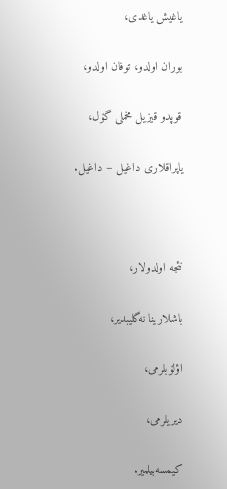یاغیش یاغدی،

بوران اولدو، توفان اولدو،

قوپدو قیزیل مخملی گۆل،

یاپراقلاری داغیل – داغیل.



نئجه اولدولار،

باشلارینا نه‌گلیبدیر،

اؤلۆبلرمی،

دیریلرمی،

كیمسه‌بیلمیر.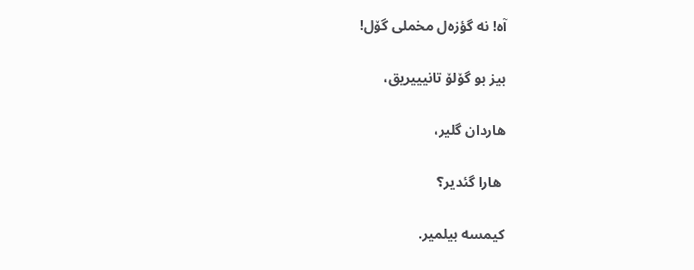آه! نه گؤزه‌ل مخملی گۆل!

بیز بو گۆلۆ تانیییریق،

هاردان گلیر،

 هارا گئدیر؟

كیمسه بیلمیر.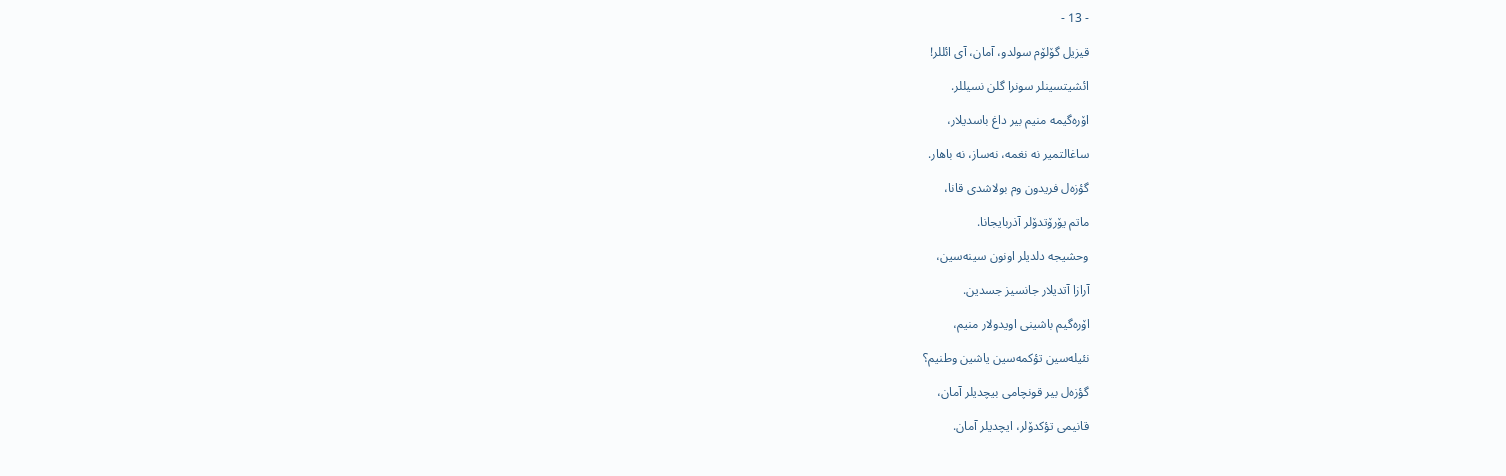- 13 -

قیزیل گۆلۆم سولدو، آمان، آی ائللر!

ائشیتسینلر سونرا گلن نسیللر.

اۆره‌گیمه منیم بیر داغ باسدیلار،

ساغالتمیر نه نغمه، نه‌ساز، نه باهار.

گؤزه‌ل ‌فریدون وم بولاشدی قانا،

ماتم یۆرۆتدۆلر آذربایجانا.

وحشیجه دلدیلر اونون سینه‌سین،

آرازا آتدیلار جانسیز جسدین.

اۆره‌گیم باشینی اویدولار منیم،

نئیله‌سین تؤكمه‌سین یاشین وطنیم؟

گؤزه‌ل بیر قونچامی بیچدیلر آمان،

قانیمی تؤكدۆلر، ایچدیلر آمان.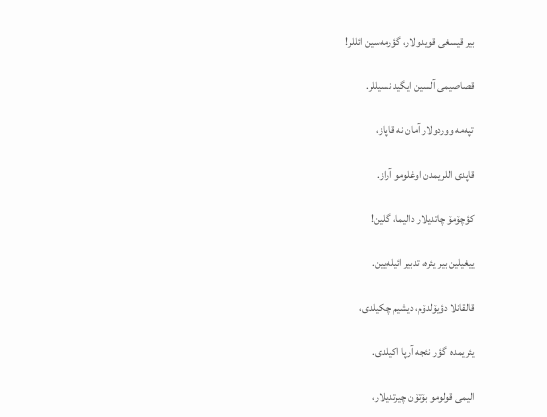بیر قیسغی قویدولار، گؤرمه‌سین ائللر!

قصاصیمی آلسین ایگید نسیللر.

تپه‌مه ووردولار آمان نه قاپاز،

قاپدی اللریمدن اوغلومو آراز.

كؤچۆمۆ چاتدیلار دالیما، گلین!

ییغیلین بیر یئره، تدبیر ائیله‌یین.

قالقانلا دؤیۆلدۆم، دیشیم چكیلدی،

یئریمده  گؤر نئجه آرپا اكیلدی.

الیمی قولومو بۆتۆن چیرتدیلار،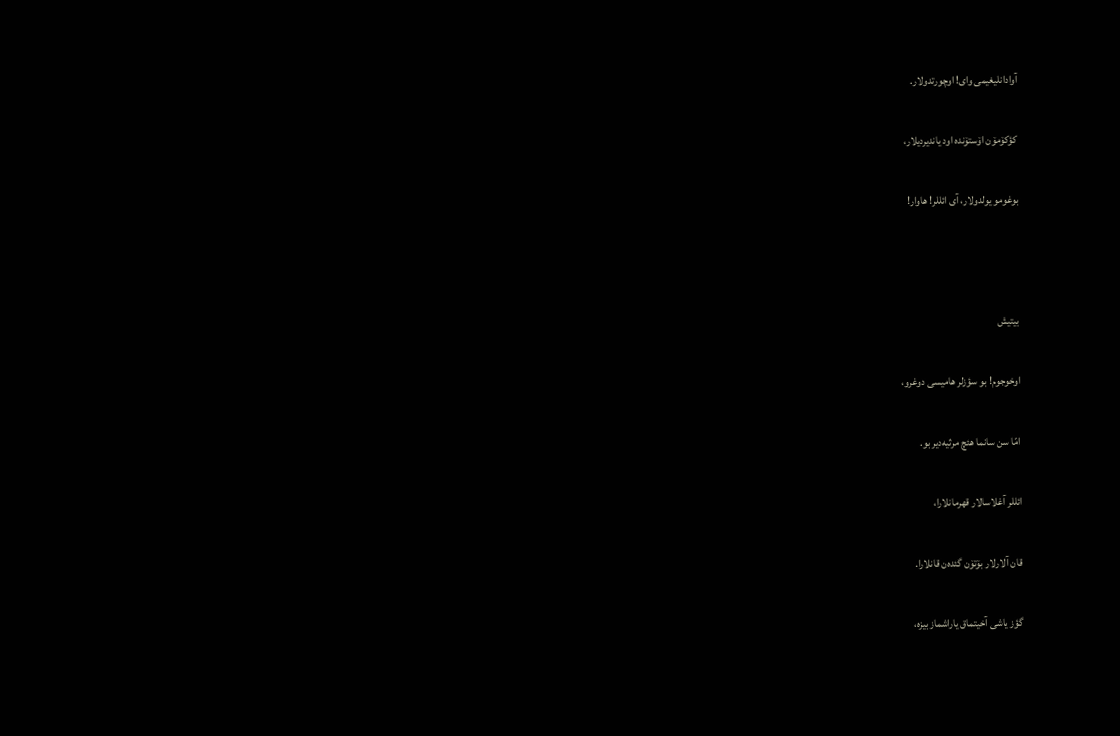آوادانلیغیمی وای! اوچورتدولار.

كؤكۆمۆن اۆستۆنده اود یاندیردیلار،

بوغومو یولدولار، آی ائللر! هاوار!



بیتیش

اوخوجوم! بو سؤزلر هامیسی‌ دوغرو،

امّا سن سانما هئچ مرثیه‌دیر بو.

ائللر آغلاسالار قهرمانلارا،

قان آلارلار بۆتۆن گئده‌ن قانلارا.

گؤز یاشی آخیتماق یاراشماز بیزه،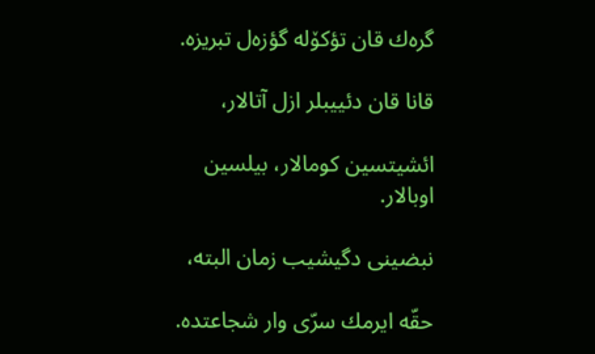گره‌ك قان تؤكۆله گؤزه‌ل تبریزه.

قانا قان دئییبلر ازل آتالار،

ائشیتسین كومالار، بیلسین اوبالار.

نبضینی دگیشیب زمان البته،

حقّه ایرمك سرّی وار شجاعتده.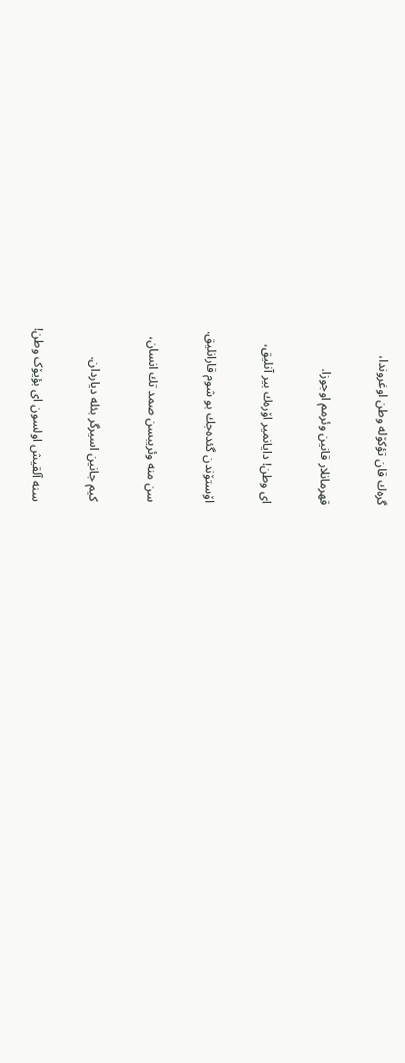گره‌ك قان تؤكۆله وطن اوغروندا،

قهرمانلار قانین وئرمم اوجوزا.

ای وطن! دایانمیر اۆره‌ك بیر آنلیق،

اۆستۆندن گئده‌جك بو شوم قارانلیق.

سن منه وئریبسن صمد تك انسان،

كیم جانین اسیرگر بئله دیاردان.

سنه آلقیش اولسون ای بؤیۆک وطن!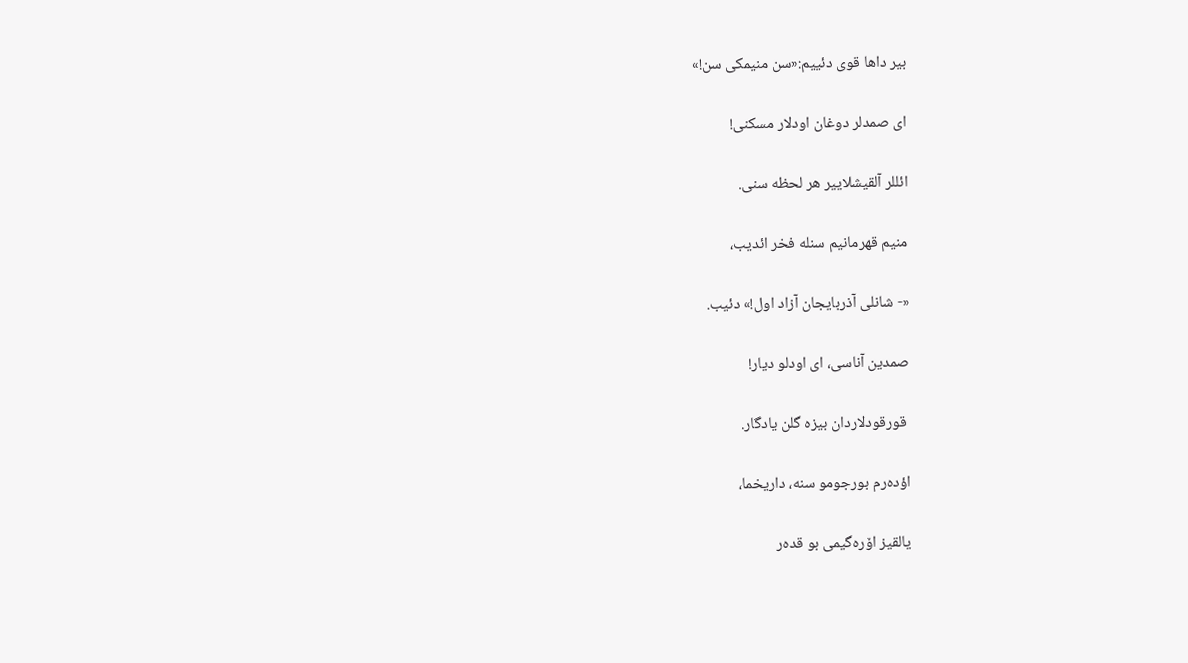بیر داها قوی دئییم:«سن منیمكی سن!»

ای صمدلر دوغان اودلار مسكنی!

ائللر آلقیشلاییر هر لحظه سنی.

منیم قهرمانیم سنله فخر ائدیب،

«- شانلی آذربایجان آزاد اول!» دئیب.

صمدین آناسی، ای اودلو دیار!

 قورقود‌لاردان بیزه گلن یادگار.

اؤده‌رم بورجومو سنه، داریخما،

یالقیز اۆره‌گیمی بو قده‌ر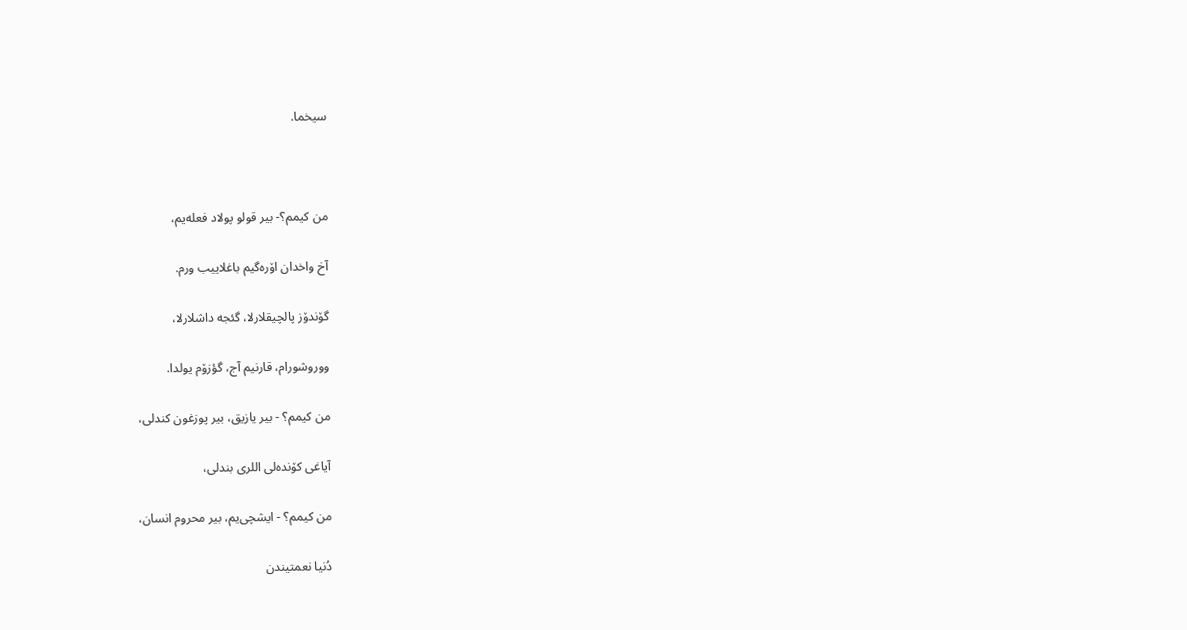سیخما.



من كیمم؟- بیر قولو پولاد فعله‌یم،

آخ واخدان اۆره‌گیم باغلاییب ورم.

گۆندۆز پالچیقلارلا، گئجه داشلارلا،

ووروشورام، قارنیم آج، گؤزۆم یولدا.

من كیمم؟ - بیر یازیق، بیر پوزغون كندلی،

آیاغی كۆنده‌لی اللری بندلی،

من كیمم؟ - ایشچی‌یم، بیر محروم انسان،

دُنیا نعمتیندن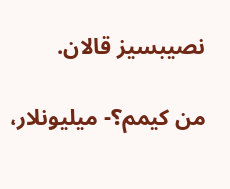نصیبسیز قالان.

من كیمم؟- میلیونلار،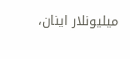میلیونلار اینان،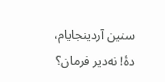سنین آردینجایام، دۀ! نه‌دیر فرمان؟